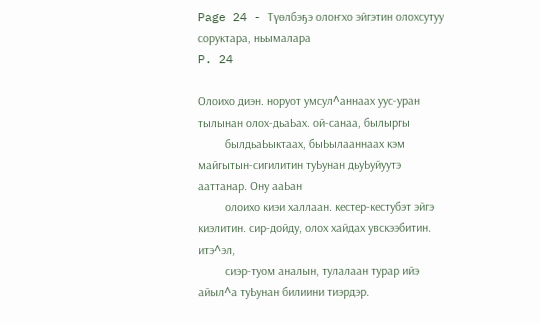Page 24 - Түөлбэҕэ олоҥхо эйгэтин олохсутуу соруктара, ньымалара
P. 24

Олоихо диэн. норуот умсул^аннаах уус-уран тылынан олох-дьаЬах. ой-санаа, былыргы
         былдьаЬыктаах, быЬылааннаах кэм майгытын-сигилитин туЬунан дьуЬуйуутэ ааттанар. Ону ааЬан
         олоихо киэи халлаан. кестер-кестубэт эйгэ киэлитин. сир-дойду, олох хайдах увскээбитин. итэ^эл,
         сиэр-туом аналын, тулалаан турар ийэ айыл^а туЬунан билиини тиэрдэр.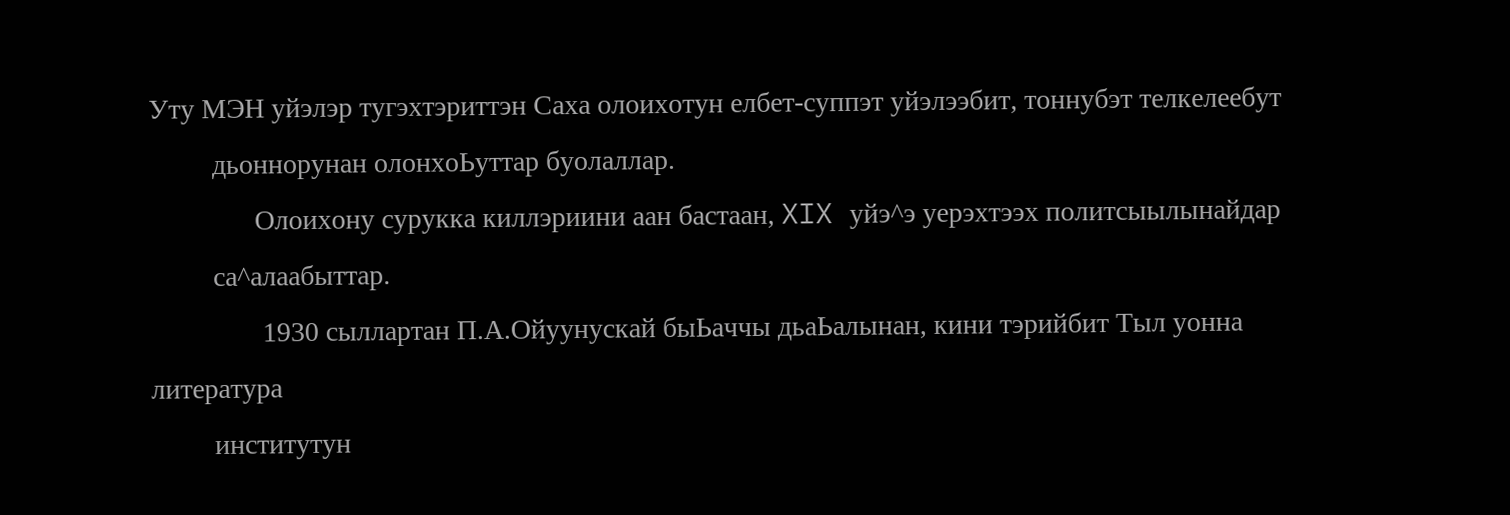Уту МЭН уйэлэр тугэхтэриттэн Саха олоихотун елбет-суппэт уйэлээбит, тоннубэт телкелеебут
         дьоннорунан олонхоЬуттар буолаллар.
               Олоихону сурукка киллэриини аан бастаан, XIX уйэ^э уерэхтээх политсыылынайдар
         са^алаабыттар.
                1930 сыллартан П.А.Ойуунускай быЬаччы дьаЬалынан, кини тэрийбит Тыл уонна литература
         институтун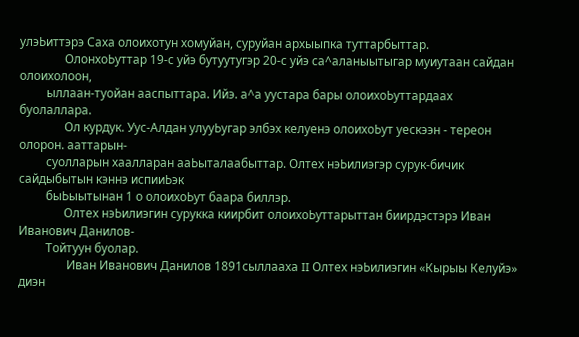улэЬиттэрэ Саха олоихотун хомуйан, суруйан архыыпка туттарбыттар.
               ОлонхоЬуттар 19-с уйэ бутуутугэр 20-с уйэ са^аланыытыгар муиутаан сайдан олоихолоон,
         ыллаан-туойан ааспыттара. Ийэ. а^а уустара бары олоихоЬуттардаах буолаллара.
               Ол курдук. Уус-Алдан улууЬугар элбэх келуенэ олоихоЬут уескээн - тереон олорон. ааттарын-
         суолларын хаалларан ааЬыталаабыттар. Олтех нэЬилиэгэр сурук-бичик сайдыбытын кэннэ испииЬэк
         быЬыытынан 1 о олоихоЬут баара биллэр.
               Олтех нэЬилиэгин сурукка киирбит олоихоЬуттарыттан биирдэстэрэ Иван Иванович Данилов-
         Тойтуун буолар.
                Иван Иванович Данилов 1891сыллааха II Олтех нэЬилиэгин «Кырыы Келуйэ» диэн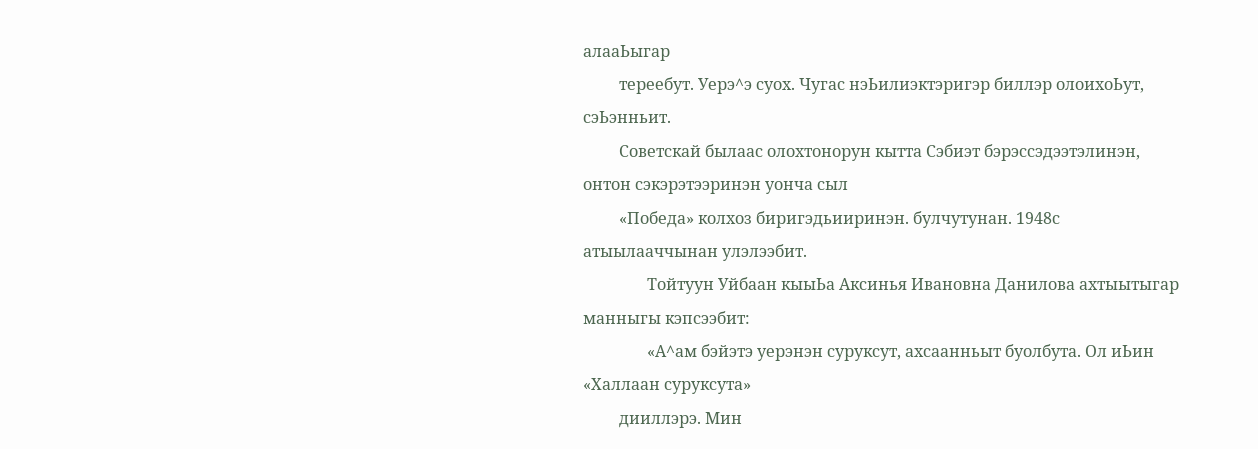алааЬыгар
         тереебут. Уерэ^э суох. Чугас нэЬилиэктэригэр биллэр олоихоЬут, сэЬэнньит.
         Советскай былаас олохтонорун кытта Сэбиэт бэрэссэдээтэлинэн, онтон сэкэрэтээринэн уонча сыл
         «Победа» колхоз биригэдьииринэн. булчутунан. 1948с атыылааччынан улэлээбит.
                Тойтуун Уйбаан кыыЬа Аксинья Ивановна Данилова ахтыытыгар манныгы кэпсээбит:
                «А^ам бэйэтэ уерэнэн суруксут, ахсаанньыт буолбута. Ол иЬин «Халлаан суруксута»
         дииллэрэ. Мин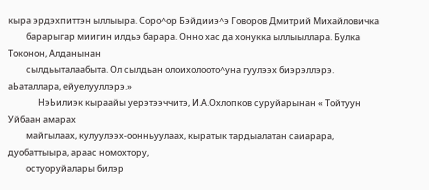кыра эрдэхпиттэн ыллыыра. Соро^ор Бэйдииэ^э Говоров Дмитрий Михайловичка
         барарыгар миигин илдьэ барара. Онно хас да хонукка ыллыыллара. Булка Токонон, Алданынан
         сылдьыталаабыта. Ол сылдьан олоихолоото^уна гуулээх биэрэллэрэ. аЬаталлара, ейуелууллэрэ.»
               НэЬилиэк кыраайы уерэтээччитэ, И.А.Охлопков суруйарынан « Тойтуун Уйбаан амарах
         майгылаах, кулуулээх-оонньуулаах, кыратык тардыалатан саиарара, дуобаттыыра, араас номохтору,
         остуоруйалары билэр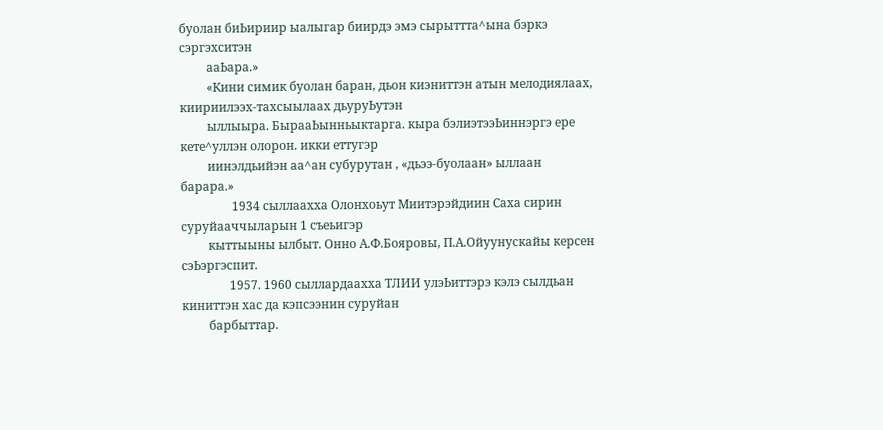буолан биЬириир ыалыгар биирдэ эмэ сырыттта^ына бэркэ сэргэхситэн
         ааЬара.»
         «Кини симик буолан баран, дьон киэниттэн атын мелодиялаах, киириилээх-тахсыылаах дьуруЬутэн
         ыллыыра. БырааЬынньыктарга. кыра бэлиэтээЬиннэргэ ере кете^уллэн олорон. икки еттугэр
         иинэлдьийэн аа^ан субурутан , «дьээ-буолаан» ыллаан барара.»
                 1934 сыллаахха Олонхоьут Миитэрэйдиин Саха сирин суруйааччыларын 1 съеьигэр
         кыттыыны ылбыт. Онно А.Ф.Бояровы, П.А.Ойуунускайы керсен сэЬэргэспит.
                1957. 1960 сыллардаахха ТЛИИ улэЬиттэрэ кэлэ сылдьан киниттэн хас да кэпсээнин суруйан
         барбыттар.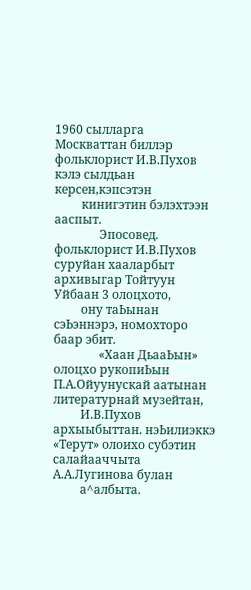1960 сылларга Москваттан биллэр фольклорист И.В.Пухов кэлэ сылдьан керсен,кэпсэтэн
         кинигэтин бэлэхтээн ааспыт.
               Эпосовед. фольклорист И.В.Пухов суруйан хааларбыт архивыгар Тойтуун Уйбаан 3 олоцхото,
         ону таЬынан сэЬэннэрэ, номохторо баар эбит.
               «Хаан ДьааЬын» олоцхо рукопиЬын П.А.Ойуунускай аатынан литературнай музейтан,
         И.В.Пухов архыыбыттан. нэЬилиэккэ «Терут» олоихо субэтин салайааччыта А.А.Лугинова булан
         а^албыта.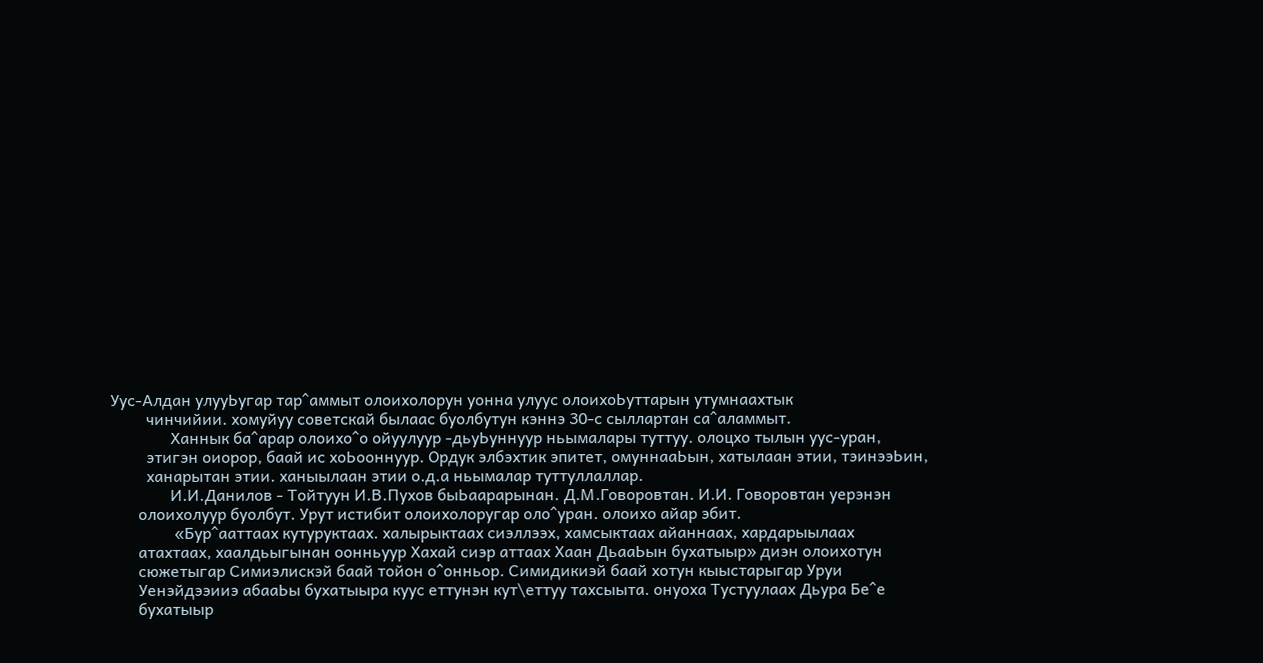Уус-Алдан улууЬугар тар^аммыт олоихолорун уонна улуус олоихоЬуттарын утумнаахтык
         чинчийии. хомуйуу советскай былаас буолбутун кэннэ 30-с сыллартан са^аламмыт.
               Ханнык ба^арар олоихо^о ойуулуур -дьуЬуннуур ньымалары туттуу. олоцхо тылын уус-уран,
         этигэн оиорор, баай ис хоЬооннуур. Ордук элбэхтик эпитет, омуннааЬын, хатылаан этии, тэинээЬин,
         ханарытан этии. ханыылаан этии о.д.а ньымалар туттуллаллар.
               И.И.Данилов - Тойтуун И.В.Пухов быЬаарарынан. Д.М.Говоровтан. И.И. Говоровтан уерэнэн
       олоихолуур буолбут. Урут истибит олоихолоругар оло^уран. олоихо айар эбит.
                «Бур^ааттаах кутуруктаах. халырыктаах сиэллээх, хамсыктаах айаннаах, хардарыылаах
       атахтаах, хаалдьыгынан оонньуур Хахай сиэр аттаах Хаан ДьааЬын бухатыыр» диэн олоихотун
       сюжетыгар Симиэлискэй баай тойон о^онньор. Симидикиэй баай хотун кыыстарыгар Уруи
       Уенэйдээииэ абааЬы бухатыыра куус еттунэн кут\еттуу тахсыыта. онуоха Тустуулаах Дьура Бе^е
       бухатыыр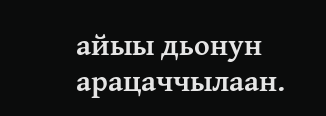айыы дьонун арацаччылаан.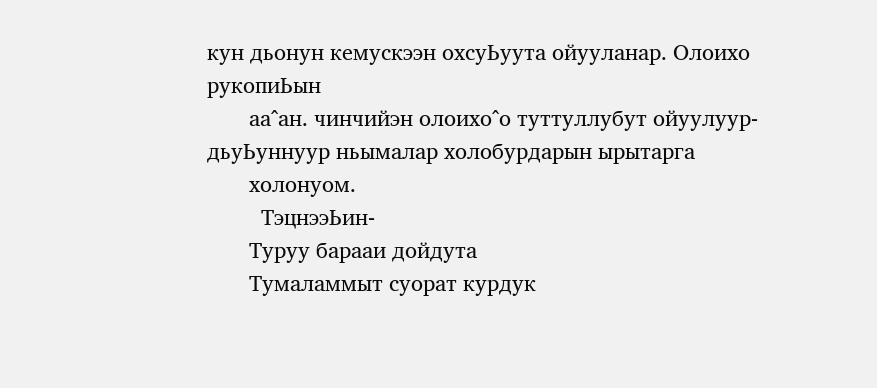кун дьонун кемускээн охсуЬуута ойууланар. Олоихо рукопиЬын
       аа^ан. чинчийэн олоихо^о туттуллубут ойуулуур-дьуЬуннуур ньымалар холобурдарын ырытарга
       холонуом.
         ТэцнээЬин-
       Туруу барааи дойдута
       Тумаламмыт суорат курдук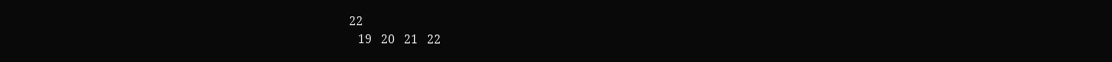22
   19   20   21   22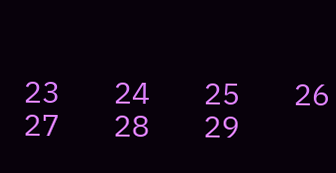23   24   25   26   27   28   29